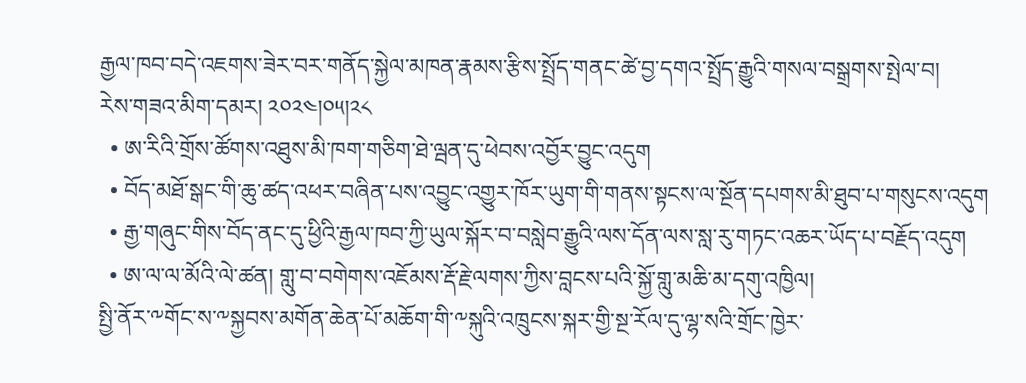རྒྱལ་ཁབ་བདེ་འཇགས་ཟེར་བར་གནོད་སྐྱེལ་མཁན་རྣམས་རྩིས་སྤྲོད་གནང་ཚེ་བྱ་དགའ་སྤྲོད་རྒྱུའི་གསལ་བསྒྲགས་སྤེལ་བ།
རེས་གཟའ་མིག་དམར། ༢༠༢༤།༠༥།༢༨
  • ཨ་རིའི་གྲོས་ཚོགས་འཐུས་མི་ཁག་གཅིག་ཐེ་ལྦན་དུ་ཕེབས་འབྱོར་བྱུང་འདུག
  • བོད་མཐོ་སྒང་གི་ཆུ་ཚད་འཕར་བཞིན་པས་འབྱུང་འགྱུར་ཁོར་ཡུག་གི་གནས་སྟངས་ལ་སྔོན་དཔགས་མི་ཐུབ་པ་གསུངས་འདུག
  • རྒྱ་གཞུང་གིས་བོད་ནང་དུ་ཕྱིའི་རྒྱལ་ཁབ་ཀྱི་ཡུལ་སྐོར་བ་བསླེབ་རྒྱུའི་ལས་དོན་ལས་སླ་རུ་གཏང་འཆར་ཡོད་པ་བརྗོད་འདུག
  • ཨ་ལ་ལ་མོའི་ལེ་ཚན། གླུ་བ་བགེགས་འཇོམས་རྡོ་རྗེ་ལགས་ཀྱིས་བླངས་པའི་སྐྱོ་གླུ་མཆི་མ་དགུ་འཁྱིལ།
སྤྱི་ནོར་༸གོང་ས་༸སྐྱབས་མགོན་ཆེན་པོ་མཆོག་གི་༸སྐུའི་འཁྲུངས་སྐར་གྱི་སྔ་རོལ་དུ་ལྷ་སའི་གྲོང་ཁྱེར་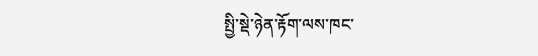སྤྱི་སྡེ་ཉེན་རྟོག་ལས་ཁང་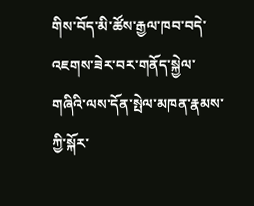གིས་བོད་མི་ཚོས་རྒྱལ་ཁབ་བདེ་འཇགས་ཟེར་བར་གནོད་སྐྱེལ་གཞིའི་ལས་དོན་སྤེལ་མཁན་རྣམས་ཀྱི་སྐོར་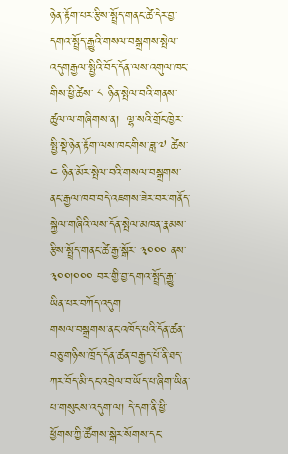ཉེན་རྟོག་པར་རྩིས་སྤྲོད་གནང་ཚེ་དེར་བྱ་དགའ་སྤྲོད་རྒྱུའི་གསལ་བསྒྲགས་སྤེལ་འདུགརྒྱལ་སྤྱིའི་བོད་དོན་ལས་འགུལ་ཁང་གིས་ཕྱི་ཚེས་ ༨ ཉིན་སྤེལ་བའི་གནས་ཚུལ་ལ་གཞིགས་ན།  ལྷ་སའི་གྲོང་ཁྱེར་སྤྱི་སྡེ་ཉེན་རྟོག་ལས་ཁང་གིས་ཟླ་༧ ཚེས་ ༤ ཉིན་མོར་སྤེལ་བའི་གསལ་བསྒྲགས་ནང་རྒྱལ་ཁབ་བདེ་འཇགས་ཟེར་བར་གནོད་སྐྱེལ་གཞིའི་ལས་དོན་སྤེལ་མཁན་རྣམས་རྩིས་སྤྲོད་གནང་ཚེ་རྒྱ་སྒོར་ ༣༠༠༠ ནས་ ༣༠༠།༠༠༠ བར་གྱི་བྱ་དགའ་སྤྲོད་རྒྱུ་ཡིན་པར་བཀོད་འདུག
གསལ་བསྒྲགས་ནང་འཁོད་པའི་དོན་ཚན་བཅུ་གཉིས་ཁྲོད་དོན་ཚན་བརྒྱད་པོ་ནི་ཐད་ཀར་བོད་མི་དང་འབྲེལ་བ་ཡོད་པ་ཞིག་ཡིན་པ་གསུངས་འདུག་ལ། དེ་དག་ནི་ཕྱི་ཕྱོགས་ཀྱི་ཚོགས་སྒེར་སོགས་དང་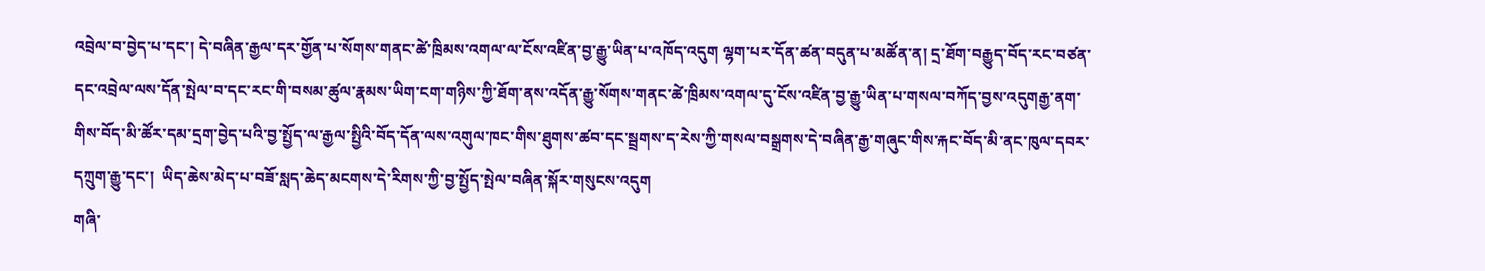འབྲེལ་བ་བྱེད་པ་དང་། དེ་བཞིན་རྒྱལ་དར་གྱོན་པ་སོགས་གནང་ཚེ་ཁྲིམས་འགལ་ལ་ངོས་འཛིན་བྱ་རྒྱུ་ཡིན་པ་འཁོད་འདུག ལྷག་པར་དོན་ཚན་བདུན་པ་མཚོན་ན། དྲ་ཐོག་བརྒྱུད་བོད་རང་བཙན་དང་འབྲེལ་ལས་དོན་སྤེལ་བ་དང་རང་གི་བསམ་ཚུལ་རྣམས་ཡིག་ངག་གཉིས་ཀྱི་ཐོག་ནས་འདོན་རྒྱུ་སོགས་གནང་ཚེ་ཁྲིམས་འགལ་དུ་ངོས་འཛིན་བྱ་རྒྱུ་ཡིན་པ་གསལ་བཀོད་བྱས་འདུགརྒྱ་ནག་གིས་བོད་མི་ཚོར་དམ་དྲག་བྱེད་པའི་བྱ་སྤྱོད་ལ་རྒྱལ་སྤྱིའི་བོད་དོན་ལས་འགུལ་ཁང་གིས་ཐུགས་ཚབ་དང་སྦྲགས་ད་རེས་ཀྱི་གསལ་བསྒྲགས་དེ་བཞིན་རྒྱ་གཞུང་གིས་རྐང་བོད་མི་ནང་ཁུལ་དབར་དཀྲུག་རྒྱུ་དང་།  ཡིད་ཆེས་མེད་པ་བཟོ་སླད་ཆེད་མངགས་དེ་རིགས་ཀྱི་བྱ་སྤྱོད་སྤེལ་བཞིན་སྐོར་གསུངས་འདུག
གཞི་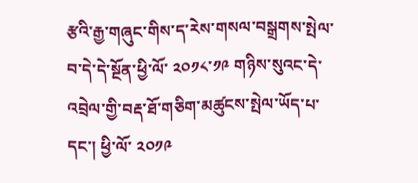རྩའི་རྒྱ་གཞུང་གིས་ད་རེས་གསལ་བསྒྲགས་སྤེལ་བ་དེ་དེ་སྔོན་ཕྱི་ལོ་ ༢༠༡༨་༡༩ གཉིས་སུའང་དེ་འབྲེལ་གྱི་བརྡ་ཐོ་གཅིག་མཚུངས་སྤེལ་ཡོད་པ་དང་། ཕྱི་ལོ་ ༢༠༡༩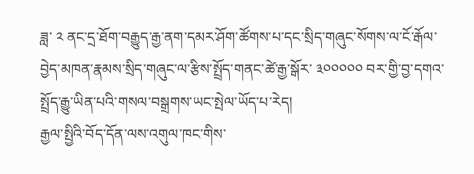ཟླ་ ༢ ནང་དྲ་ཐོག་བརྒྱུད་རྒྱ་ནག་དམར་ཤོག་ཚོགས་པ་དང་སྲིད་གཞུང་སོགས་ལ་ངོ་རྒོལ་བྱེད་མཁན་རྣམས་སྲིད་གཞུང་ལ་རྩིས་སྤྲོད་གནང་ཚེ་རྒྱ་སྒོར་ ༣༠༠༠༠༠ བར་གྱི་བྱ་དགའ་སྤྲོད་རྒྱུ་ཡིན་པའི་གསལ་བསྒྲགས་ཡང་སྤེལ་ཡོད་པ་རེད།
རྒྱལ་སྤྱིའི་བོད་དོན་ལས་འགུལ་ཁང་གིས་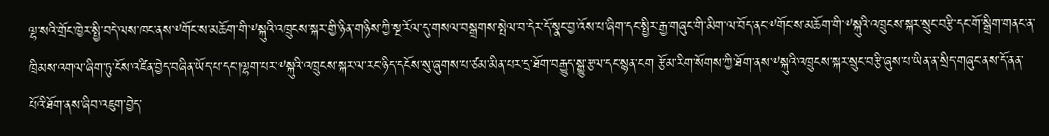ལྷ་སའི་གྲོང་ཁྱེར་སྤྱི་བདེ་ལས་ཁང་ནས་༸གོང་ས་མཆོག་གི་༸སྐུའི་འཁྲུངས་སྐར་གྱི་ཉིན་གཉིས་ཀྱི་སྔ་རོལ་དུ་གསལ་བསྒྲགས་སྤེལ་བ་དེར་དོ་སྣང་བྱ་འོས་པ་ཞིག་དང་སྤྱིར་རྒྱ་གཞུང་གི་མིག་ལ་བོད་ནང་༸གོང་ས་མཆོག་གི་༸སྐུའི་འཁྲུངས་སྐར་སྲུང་བརྩི་དང་གོ་སྒྲིག་གནང་ན་ཁྲིམས་འགལ་ཞིག་ཏུ་ངོས་འཛིན་བྱེད་བཞིན་ཡོད་པ་དང་།ལྷག་པར་༸སྐུའི་འཁྲུངས་སྐར་ལ་རང་ཉིད་དངོས་སུ་ཞུགས་པ་ཙམ་མིན་པར་དྲ་ཐོག་བརྒྱུད་སྒྱུ་རྩལ་དང་སྙན་ངག རྩོམ་རིག་སོགས་ཀྱི་ཐོག་ནས་༸སྐུའི་འཁྲུངས་སྐར་སྲུང་བརྩི་ཞུས་པ་ཡིན་ན་སྲིད་གཞུང་ནས་དོ་ནན་པོའི་ཐོག་ནས་ཞིབ་འཇུག་བྱེད་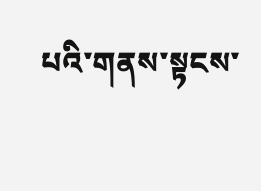པའི་གནས་སྟངས་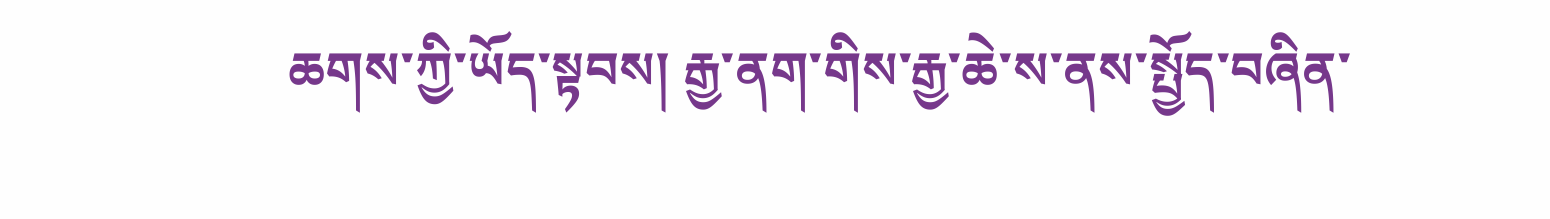ཆགས་ཀྱི་ཡོད་སྟབས། རྒྱ་ནག་གིས་རྒྱ་ཆེ་ས་ནས་སྤྱོད་བཞིན་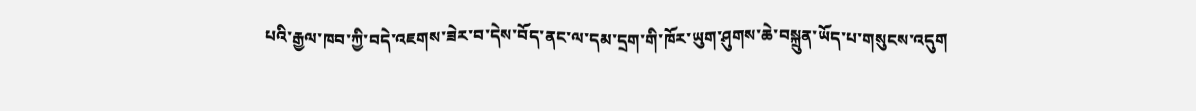པའི་རྒྱལ་ཁབ་ཀྱི་བདེ་འཇགས་ཟེར་བ་དེས་བོད་ནང་ལ་དམ་དྲག་གི་ཁོར་ཡུག་ཤུགས་ཆེ་བསྐྲུན་ཡོད་པ་གསུངས་འདུག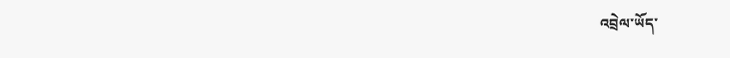འབྲེལ་ཡོད་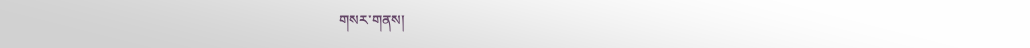གསར་གནས།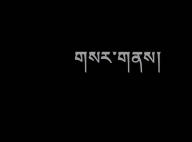གསར་གནས།